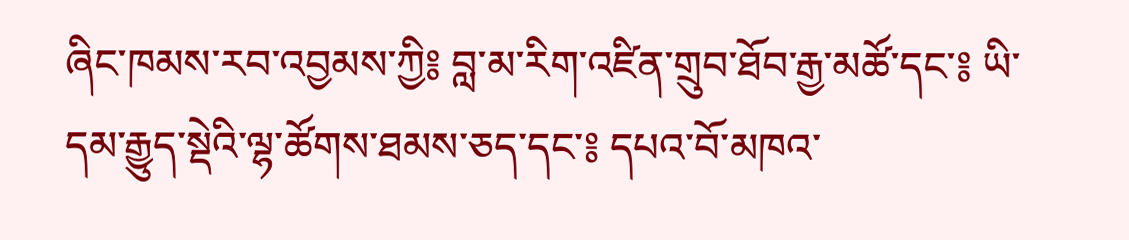ཞིང་ཁམས་རབ་འབྱམས་ཀྱི༔ བླ་མ་རིག་འཛིན་གྲུབ་ཐོབ་རྒྱ་མཚོ་དང་༔ ཡི་དམ་རྒྱུད་སྡེའི་ལྷ་ཚོགས་ཐམས་ཅད་དང་༔ དཔའ་བོ་མཁའ་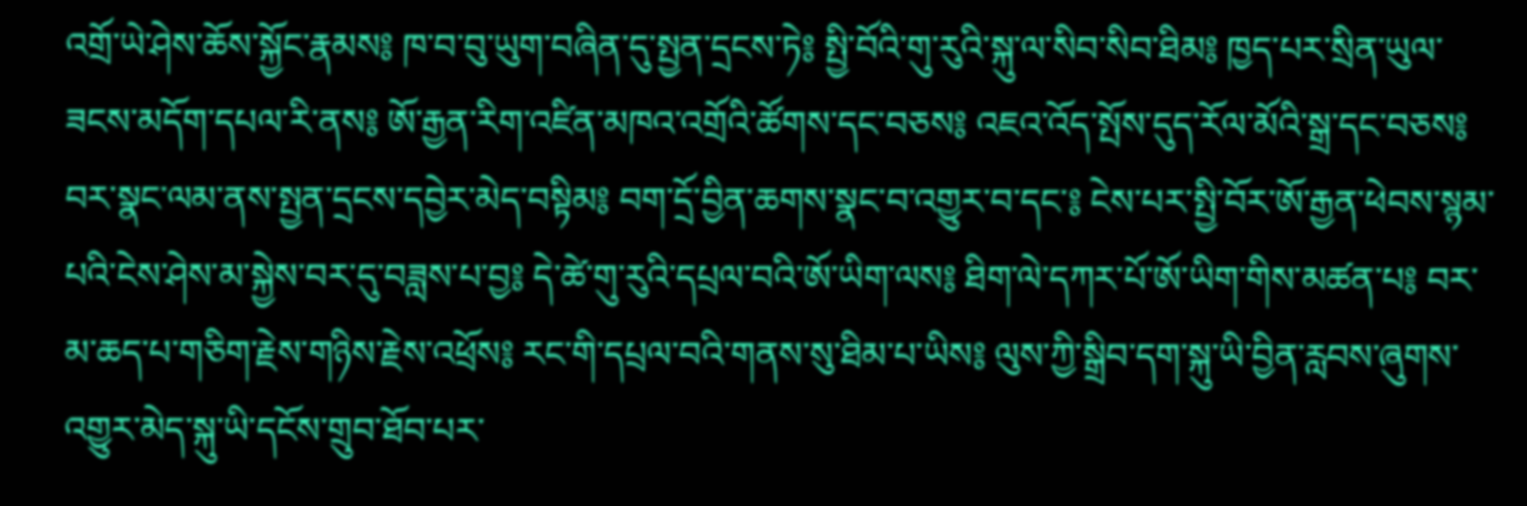འགྲོ་ཡེ་ཤེས་ཆོས་སྐྱོང་རྣམས༔ ཁ་བ་བུ་ཡུག་བཞིན་དུ་སྤྱན་དྲངས་ཏེ༔ སྤྱི་བོའི་གུ་རུའི་སྐུ་ལ་སིབ་སིབ་ཐིམ༔ ཁྱད་པར་སྲིན་ཡུལ་ཟངས་མདོག་དཔལ་རི་ནས༔ ཨོ་རྒྱན་རིག་འཛིན་མཁའ་འགྲོའི་ཚོགས་དང་བཅས༔ འཇའ་འོད་སྤོས་དུད་རོལ་མོའི་སྒྲ་དང་བཅས༔ བར་སྣང་ལམ་ནས་སྤྱན་དྲངས་དབྱེར་མེད་བསྟིམ༔ བག་དྲོ་བྱིན་ཆགས་སྣང་བ་འགྱུར་བ་དང་༔ ངེས་པར་སྤྱི་བོར་ཨོ་རྒྱན་ཕེབས་སྙམ་པའི་ངེས་ཤེས་མ་སྐྱེས་བར་དུ་བཟླས་པ་བྱ༔ དེ་ཚེ་གུ་རུའི་དཔྲལ་བའི་ཨོ་ཡིག་ལས༔ ཐིག་ལེ་དཀར་པོ་ཨོ་ཡིག་གིས་མཚན་པ༔ བར་མ་ཆད་པ་གཅིག་རྗེས་གཉིས་རྗེས་འཕྲོས༔ རང་གི་དཔྲལ་བའི་གནས་སུ་ཐིམ་པ་ཡིས༔ ལུས་ཀྱི་སྒྲིབ་དག་སྐུ་ཡི་བྱིན་རླབས་ཞུགས་འགྱུར་མེད་སྐུ་ཡི་དངོས་གྲུབ་ཐོབ་པར་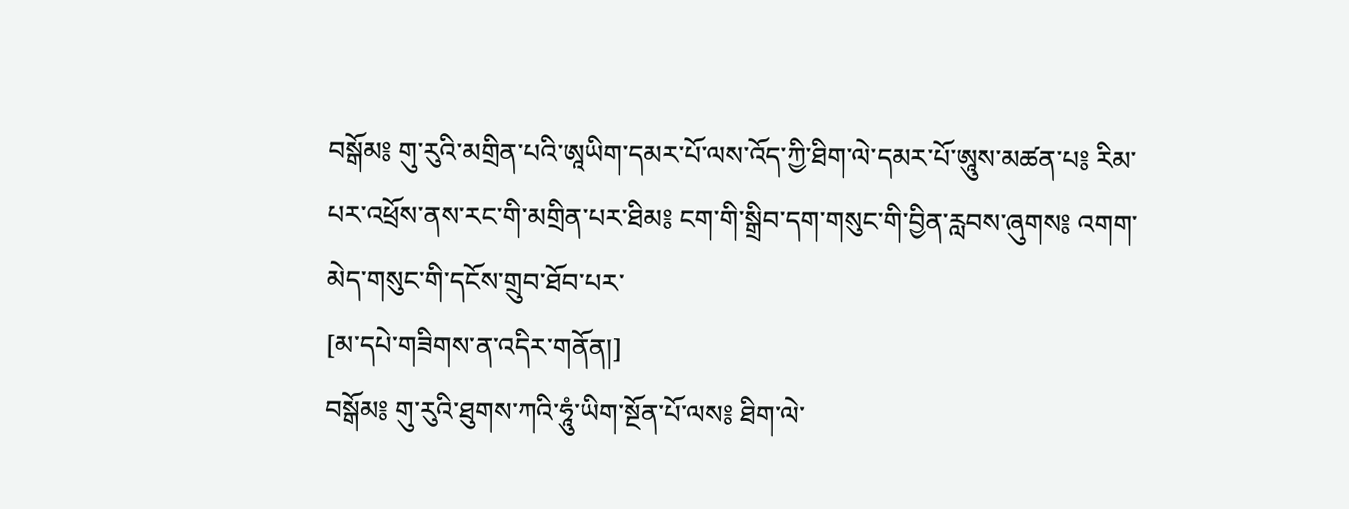བསྒོམ༔ གུ་རུའི་མགྲིན་པའི་ཨཱཡིག་དམར་པོ་ལས་འོད་ཀྱི་ཐིག་ལེ་དམར་པོ་ཨཱུས་མཚན་པ༔ རིམ་པར་འཕྲོས་ནས་རང་གི་མགྲིན་པར་ཐིམ༔ ངག་གི་སྒྲིབ་དག་གསུང་གི་བྱིན་རླབས་ཞུགས༔ འགག་མེད་གསུང་གི་དངོས་གྲུབ་ཐོབ་པར་
[མ་དཔེ་གཟིགས་ན་འདིར་གནོན།]
བསྒོམ༔ གུ་རུའི་ཐུགས་ཀའི་ཧཱུཾ་ཡིག་སྔོན་པོ་ལས༔ ཐིག་ལེ་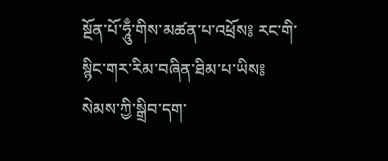སྔོན་པོ་ཧཱུྃ་གིས་མཚན་པ་འཕྲོས༔ རང་གི་སྙིང་གར་རིམ་བཞིན་ཐིམ་པ་ཡིས༔ སེམས་ཀྱི་སྒྲིབ་དག་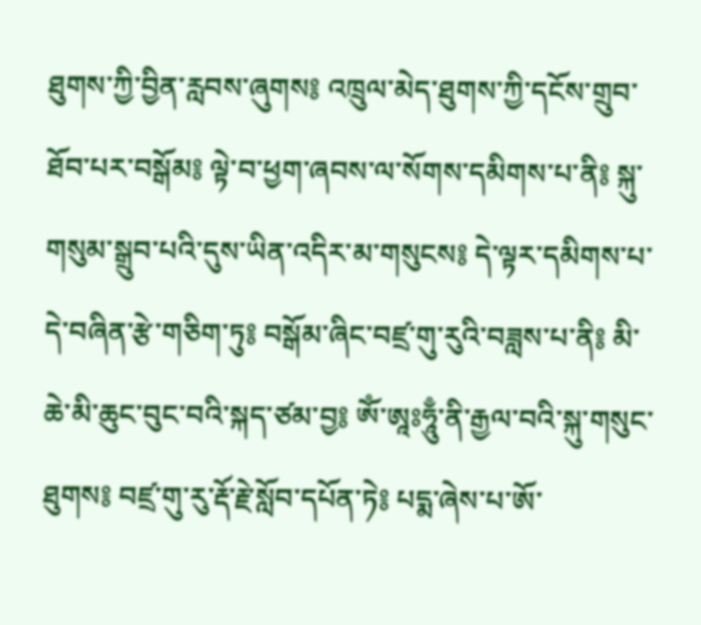ཐུགས་ཀྱི་བྱིན་རླབས་ཞུགས༔ འཁྲུལ་མེད་ཐུགས་ཀྱི་དངོས་གྲུབ་ཐོབ་པར་བསྒོམ༔ ལྟེ་བ་ཕྱག་ཞབས་ལ་སོགས་དམིགས་པ་ནི༔ སྐུ་གསུམ་སྒྲུབ་པའི་དུས་ཡིན་འདིར་མ་གསུངས༔ དེ་ལྟར་དམིགས་པ་དེ་བཞིན་རྩེ་གཅིག་ཏུ༔ བསྒོམ་ཞིང་བཛྲ་གུ་རུའི་བཟླས་པ་ནི༔ མི་ཆེ་མི་ཆུང་བུང་བའི་སྐད་ཙམ་བྱ༔ ཨོཾ་ཨཱཿཧཱུྃ་ནི་རྒྱལ་བའི་སྐུ་གསུང་ཐུགས༔ བཛྲ་གུ་རུ་རྡོ་རྗེ་སློབ་དཔོན་ཏེ༔ པདྨ་ཞེས་པ་ཨོ་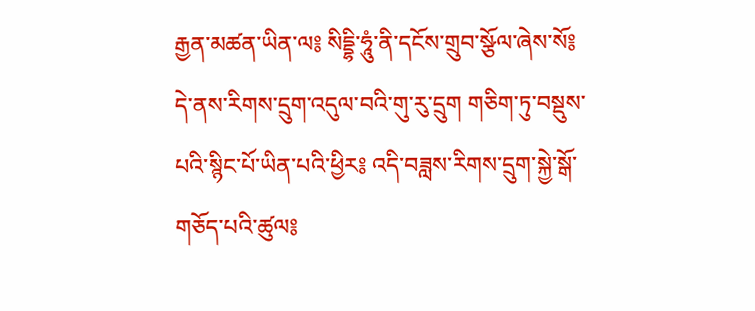རྒྱན་མཚན་ཡིན་ལ༔ སིདྡྷི་ཧཱུཾ་ནི་དངོས་གྲུབ་སྩོལ་ཞེས་སོ༔ དེ་ནས་རིགས་དྲུག་འདུལ་བའི་གུ་རུ་དྲུག གཅིག་ཏུ་བསྡུས་པའི་སྙིང་པོ་ཡིན་པའི་ཕྱིར༔ འདི་བཟླས་རིགས་དྲུག་སྐྱེ་སྒོ་གཅོད་པའི་ཚུལ༔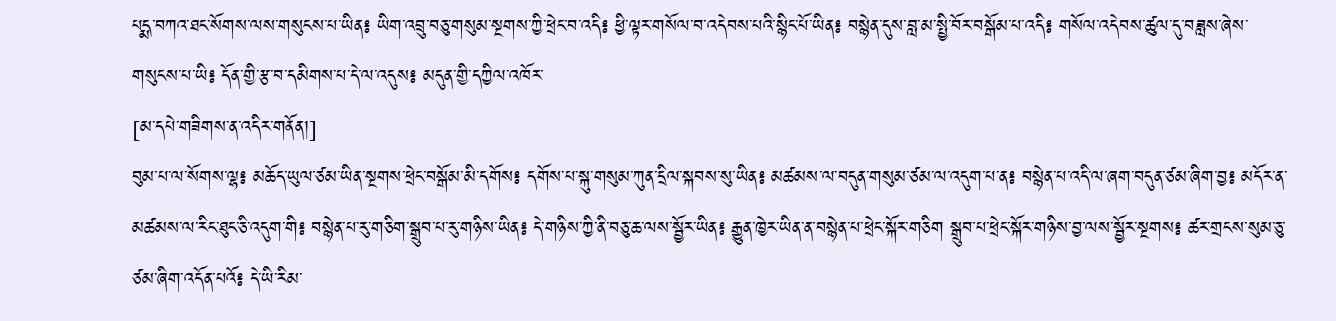པདྨ་བཀའ་ཐང་སོགས་ལས་གསུངས་པ་ཡིན༔ ཡིག་འབྲུ་བཅུ་གསུམ་སྔགས་ཀྱི་ཕྲེང་བ་འདི༔ ཕྱི་ལྟར་གསོལ་བ་འདེབས་པའི་སྙིང་པོ་ཡིན༔ བསྙེན་དུས་བླ་མ་སྤྱི་བོར་བསྒོམ་པ་འདི༔ གསོལ་འདེབས་ཚུལ་དུ་བཟླས་ཞེས་གསུངས་པ་ཡི༔ དོན་གྱི་རྩ་བ་དམིགས་པ་དེ་ལ་འདུས༔ མདུན་གྱི་དཀྱིལ་འཁོར་
[མ་དཔེ་གཟིགས་ན་འདིར་གནོན།]
བུམ་པ་ལ་སོགས་ལྷ༔ མཆོད་ཡུལ་ཙམ་ཡིན་སྔགས་ཕྲེང་བསྒོམ་མི་དགོས༔ དགོས་པ་སྐུ་གསུམ་ཀུན་དྲིལ་སྐབས་སུ་ཡིན༔ མཚམས་ལ་བདུན་གསུམ་ཙམ་ལ་འདུག་པ་ན༔ བསྙེན་པ་འདི་ལ་ཞག་བདུན་ཙམ་ཞིག་བྱ༔ མདོར་ན་མཚམས་ལ་རིང་ཐུང་ཅི་འདུག་གི༔ བསྙེན་པ་རུ་གཅིག་སྒྲུབ་པ་རུ་གཉིས་ཡིན༔ དེ་གཉིས་ཀྱི་ནི་བཅུ་ཆ་ལས་སྦྱོར་ཡིན༔ རྒྱུན་ཁྱེར་ཡིན་ན་བསྙེན་པ་ཕྲེང་སྐོར་གཅིག སྒྲུབ་པ་ཕྲེང་སྐོར་གཉིས་བྱ་ལས་སྦྱོར་སྔགས༔ ཚར་གྲངས་སུམ་ཅུ་ཙམ་ཞིག་འདོན་པའོ༔ དེ་ཡི་རིམ་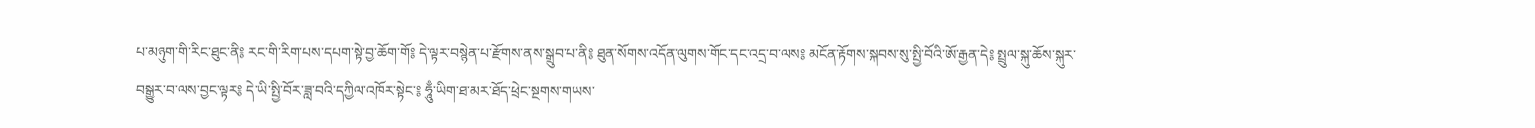པ་མཉུག་གི་རིང་ཐུང་ནི༔ རང་གི་རིག་པས་དཔག་སྟེ་བྱ་ཆོག་གོ༔ དེ་ལྟར་བསྙེན་པ་རྫོགས་ནས་སྒྲུབ་པ་ནི༔ ཐུན་སོགས་འདོན་ལུགས་གོང་དང་འདྲ་བ་ལས༔ མངོན་རྟོགས་སྐབས་སུ་སྤྱི་བོའི་ཨོ་རྒྱན་དེ༔ སྤྲུལ་སྐུ་ཆོས་སྐུར་བསྒྱུར་བ་ལས་བྱང་ལྟར༔ དེ་ཡི་སྤྱི་བོར་ཟླ་བའི་དཀྱིལ་འཁོར་སྟེང་༔ ཧཱུྃ་ཡིག་ཐ་མར་ཐོད་ཕྲེང་སྔགས་གཡས་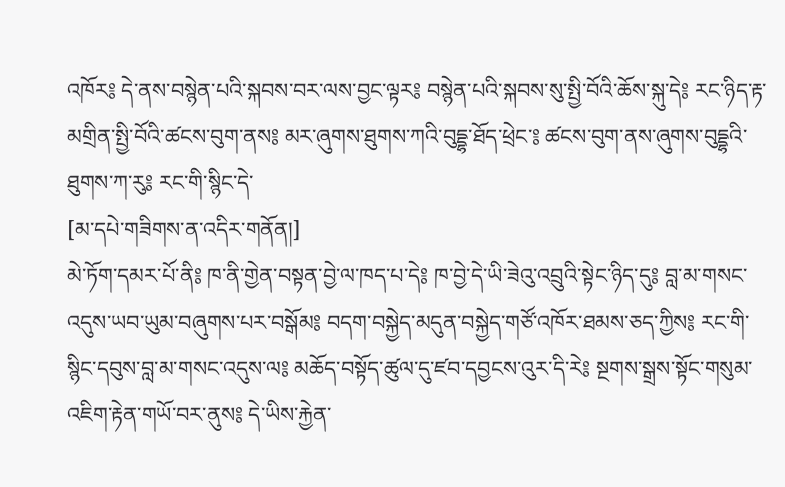འཁོར༔ དེ་ནས་བསྙེན་པའི་སྐབས་བར་ལས་བྱང་ལྟར༔ བསྙེན་པའི་སྐབས་སུ་སྤྱི་བོའི་ཆོས་སྐུ་དེ༔ རང་ཉིད་རྟ་མགྲིན་སྤྱི་བོའི་ཚངས་བུག་ནས༔ མར་ཞུགས་ཐུགས་ཀའི་བུདྡྷ་ཐོད་ཕྲེང་༔ ཚངས་བུག་ནས་ཞུགས་བུདྡྷའི་ཐུགས་ཀ་རུ༔ རང་གི་སྙིང་དེ་
[མ་དཔེ་གཟིགས་ན་འདིར་གནོན།]
མེ་ཏོག་དམར་པོ་ནི༔ ཁ་ནི་གྱེན་བསྟན་བྱེ་ལ་ཁད་པ་དེ༔ ཁ་བྱེ་དེ་ཡི་ཟེའུ་འབྲུའི་སྟེང་ཉིད་དུ༔ བླ་མ་གསང་འདུས་ཡབ་ཡུམ་བཞུགས་པར་བསྒོམ༔ བདག་བསྐྱེད་མདུན་བསྐྱེད་གཙོ་འཁོར་ཐམས་ཅད་ཀྱིས༔ རང་གི་སྙིང་དབུས་བླ་མ་གསང་འདུས་ལ༔ མཆོད་བསྟོད་ཚུལ་དུ་ཛབ་དབྱངས་འུར་དི་རེ༔ སྔགས་སྒྲས་སྟོང་གསུམ་འཇིག་རྟེན་གཡོ་བར་ནུས༔ དེ་ཡིས་རྐྱེན་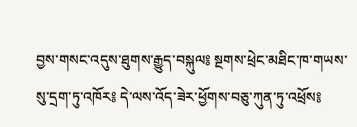བྱས་གསང་འདུས་ཐུགས་རྒྱུད་བསྐུལ༔ སྔགས་ཕྲེང་མཐིང་ཁ་གཡས་སུ་དྲག་ཏུ་འཁོར༔ དེ་ལས་འོད་ཟེར་ཕྱོགས་བཅུ་ཀུན་ཏུ་འཕྲོས༔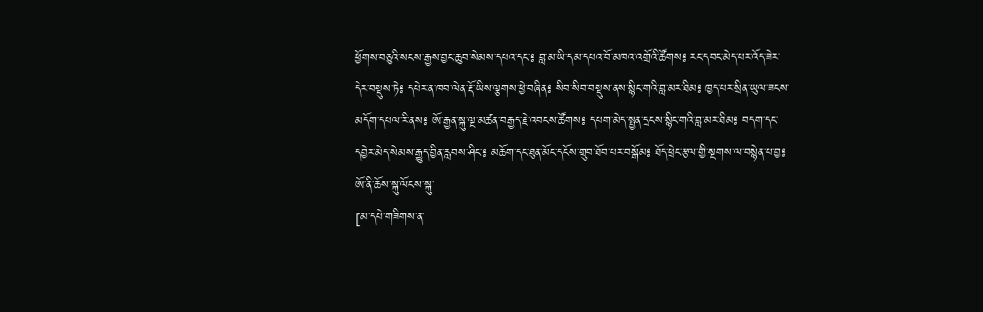ཕྱོགས་བཅུའི་སངས་རྒྱས་བྱང་ཆུབ་སེམས་དཔའ་དང་༔ བླ་མ་ཡི་དམ་དཔའ་བོ་མཁའ་འགྲོའི་ཚོགས༔ རང་དབང་མེད་པར་འོད་ཟེར་དེར་བསྡུས་ཏེ༔ དཔེར་ན་ཁབ་ལེན་རྡོ་ཡིས་ལྕགས་ཕྱེ་བཞིན༔ སིབ་སིབ་བསྡུས་ནས་སྙིང་གའི་བླ་མར་ཐིམ༔ ཁྱད་པར་སྲིན་ཡུལ་ཟངས་མདོག་དཔལ་རི་ནས༔ ཨོ་རྒྱན་སྐུ་ལྔ་མཚན་བརྒྱད་རྗེ་འབངས་ཚོགས༔ དཔག་མེད་སྤྱན་དྲངས་སྙིང་གའི་བླ་མར་ཐིམ༔ བདག་དང་དབྱེར་མེད་སེམས་རྒྱུད་བྱིན་རླབས་ཤིང་༔ མཆོག་དང་ཐུན་མོང་དངོས་གྲུབ་ཐོབ་པར་བསྒོམ༔ ཐོད་ཕྲེང་རྩལ་གྱི་སྔགས་ལ་བསྙེན་པ་བྱ༔ ཨོ་ནི་ཆོས་སྐུ་ལོངས་སྐུ་
[མ་དཔེ་གཟིགས་ན་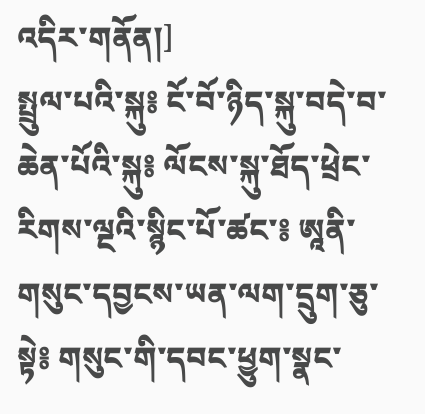འདིར་གནོན།]
སྤྲུལ་པའི་སྐུ༔ ངོ་བོ་ཉིད་སྐུ་བདེ་བ་ཆེན་པོའི་སྐུ༔ ལོངས་སྐུ་ཐོད་ཕྲེང་རིགས་ལྔའི་སྙིང་པོ་ཚང་༔ ཨཱནི་གསུང་དབྱངས་ཡན་ལག་དྲུག་ཅུ་སྟེ༔ གསུང་གི་དབང་ཕྱུག་སྣང་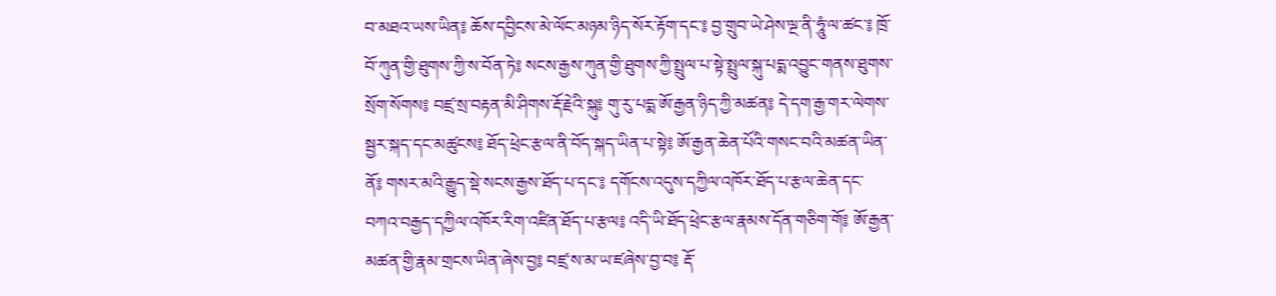བ་མཐའ་ཡས་ཡིན༔ ཆོས་དབྱིངས་མེ་ལོང་མཉམ་ཉིད་སོར་རྟོག་དང་༔ བྱ་གྲུབ་ཡེ་ཤེས་ལྔ་ནི་ཧཱུཾ་ལ་ཚང་༔ ཁྲོ་བོ་ཀུན་གྱི་ཐུགས་ཀྱི་ས་བོན་ཏེ༔ སངས་རྒྱས་ཀུན་གྱི་ཐུགས་ཀྱི་སྤྲུལ་པ་སྟེ་སྤྲུལ་སྐུ་པདྨ་འབྱུང་གནས་ཐུགས་སྲོག་སོགས༔ བཛྲ་སྲ་བརྟན་མི་ཤིགས་རྡོ་རྗེའི་སྐུ༔ གུ་རུ་པདྨ་ཨོ་རྒྱན་ཉིད་ཀྱི་མཚན༔ དེ་དག་རྒྱ་གར་ལེགས་སྦྱར་སྐད་དང་མཚུངས༔ ཐོད་ཕྲེང་རྩལ་ནི་བོད་སྐད་ཡིན་པ་སྟེ༔ ཨོ་རྒྱན་ཆེན་པོའི་གསང་བའི་མཚན་ཡིན་ནོ༔ གསར་མའི་རྒྱུད་སྡེ་སངས་རྒྱས་ཐོད་པ་དང་༔ དགོངས་འདུས་དཀྱིལ་འཁོར་ཐོད་པ་རྩལ་ཆེན་དང་བཀའ་བརྒྱད་དཀྱིལ་འཁོར་རིག་འཛིན་ཐོད་པ་རྩལ༔ འདི་ཡི་ཐོད་ཕྲེང་རྩལ་རྣམས་དོན་གཅིག་གོ༔ ཨོ་རྒྱན་མཚན་གྱི་རྣམ་གྲངས་ཡིན་ཞེས་བྱ༔ བཛྲ་ས་མ་ཡ་ཛཞེས་བྱ་བ༔ རྡོ་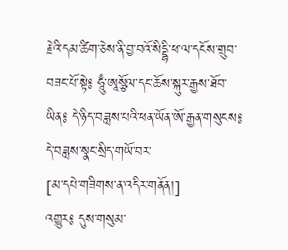རྗེའི་དམ་ཚིག་ཅེས་ནི་བྱ་བའོ་སིདྡྷི་ཕ་ལ་དངོས་གྲུབ་བཟང་པོ་སྟེ༔ ཧཱུྃ་ཨཱསྩོལ་དང་ཆོས་སྐུར་རྒྱས་ཐོབ་ཡིན༔ དེ་ཉིད་བཟླས་པའི་ཕན་ཡོན་ཨོ་རྒྱན་གསུངས༔ དེ་བཟླས་སྣང་སྲིད་གཡོ་བར་
[མ་དཔེ་གཟིགས་ན་འདིར་གནོན།]
འགྱུར༔ དུས་གསུམ་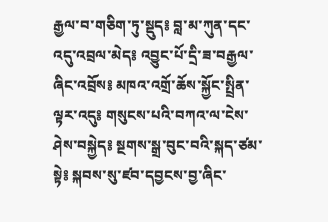རྒྱལ་བ་གཅིག་ཏུ་སྡུད༔ བླ་མ་ཀུན་དང་འདུ་འབྲལ་མེད༔ འབྱུང་པོ་དྲི་ཟ་བརྒྱལ་ཞིང་འབྲོས༔ མཁའ་འགྲོ་ཆོས་སྐྱོང་སྤྲིན་ལྟར་འདུ༔ གསུངས་པའི་བཀའ་ལ་ངེས་ཤེས་བསྐྱེད༔ སྔགས་སྒྲ་བུང་བའི་སྐད་ཙམ་སྟེ༔ སྐབས་སུ་ཛབ་དབྱངས་བྱ་ཞིང་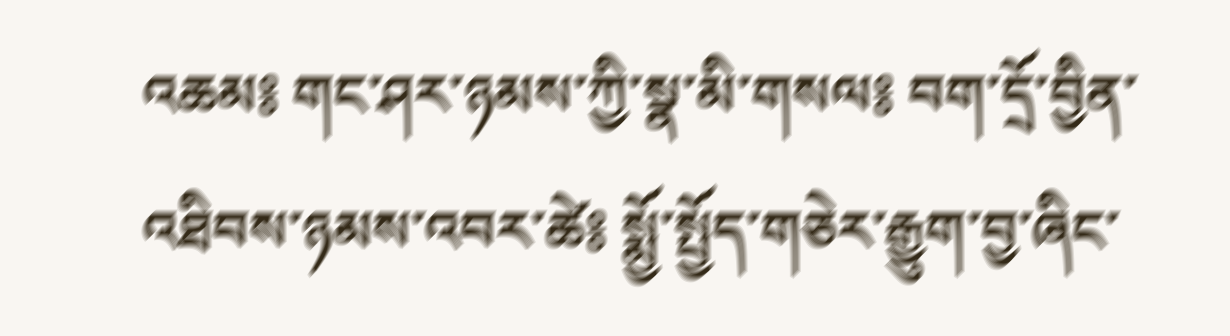འཆམ༔ གང་ཤར་ཉམས་ཀྱི་སྣ་མི་གསལ༔ བག་དྲོ་བྱིན་འཐིབས་ཉམས་འབར་ཚེ༔ སྨྱོ་སྤྱོད་གཅེར་རྒྱུག་བྱ་ཞིང་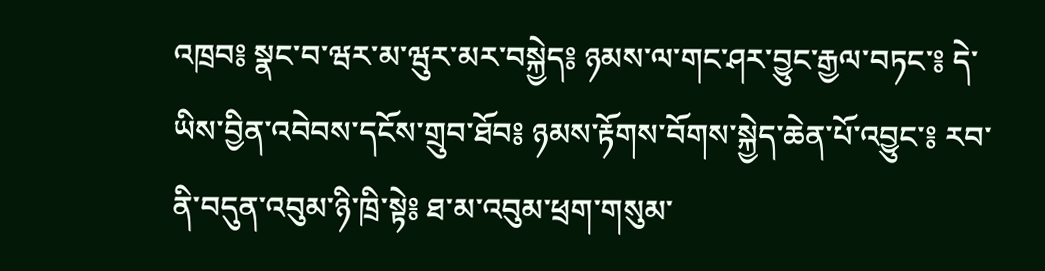འཁྲབ༔ སྣང་བ་ཝར་མ་ཝུར་མར་བསྐྱེད༔ ཉམས་ལ་གང་ཤར་བྱུང་རྒྱལ་བཏང་༔ དེ་ཡིས་བྱིན་འབེབས་དངོས་གྲུབ་ཐོབ༔ ཉམས་རྟོགས་བོགས་སྐྱེད་ཆེན་པོ་འབྱུང་༔ རབ་ནི་བདུན་འབུམ་ཉི་ཁྲི་སྟེ༔ ཐ་མ་འབུམ་ཕྲག་གསུམ་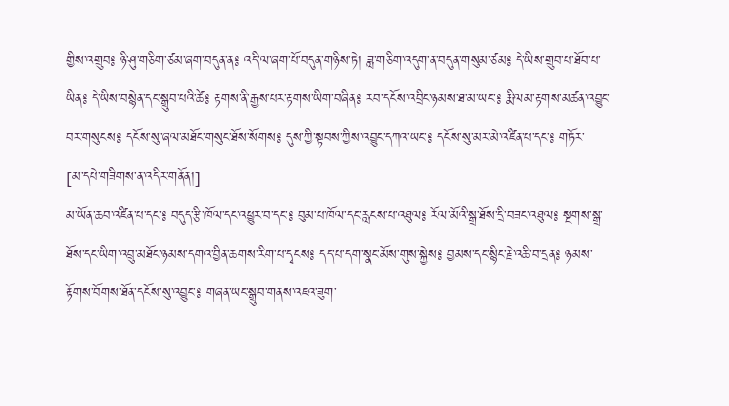གྱིས་འགྲུབ༔ ཉི་ཤུ་གཅིག་ཙམ་ཞག་བདུན་ན༔ འདི་ལ་ཞག་པོ་བདུན་གཉིས་ཏེ། ཟླ་གཅིག་འདུག་ན་བདུན་གསུམ་ཙམ༔ དེ་ཡིས་གྲུབ་པ་ཐོབ་པ་ཡིན༔ དེ་ཡིས་བསྙེན་དང་སྒྲུབ་པའི་ཚེ༔ རྟགས་ནི་རྒྱས་པར་རྟགས་ཡིག་བཞིན༔ རབ་དངོས་འབྲིང་ཉམས་ཐ་མ་ཡང་༔ རྨི་ལམ་རྟགས་མཚན་འབྱུང་བར་གསུངས༔ དངོས་སུ་ཞལ་མཐོང་གསུང་ཐོས་སོགས༔ དུས་ཀྱི་སྟབས་ཀྱིས་འབྱུང་དཀའ་ཡང་༔ དངོས་སུ་མར་མེ་འཛིན་པ་དང་༔ གཏོར་
[མ་དཔེ་གཟིགས་ན་འདིར་གནོན།]
མ་ཡོན་ཆབ་འཛིན་པ་དང་༔ བདུད་རྩི་ཁོལ་དང་འཕྱུར་བ་དང་༔ བུམ་པ་ཁོལ་དང་རླངས་པ་འཐུལ༔ རོལ་མོའི་སྒྲ་ཐོས་དྲི་བཟང་འཐུལ༔ སྔགས་སྒྲ་ཐོས་དང་ཡིག་འབྲུ་མཐོང་ཉམས་དགའ་བྱིན་ཆགས་རིག་པ་དྭངས༔ དད་པ་དག་སྣང་མོས་གུས་སྐྱེས༔ བྱམས་དང་སྙིང་རྗེ་འཆི་བ་དྲན༔ ཉམས་རྟོགས་བོགས་ཐོན་དངོས་སུ་འབྱུང་༔ གཞན་ཡང་སྒྲུབ་གནས་འཇའ་ཟུག་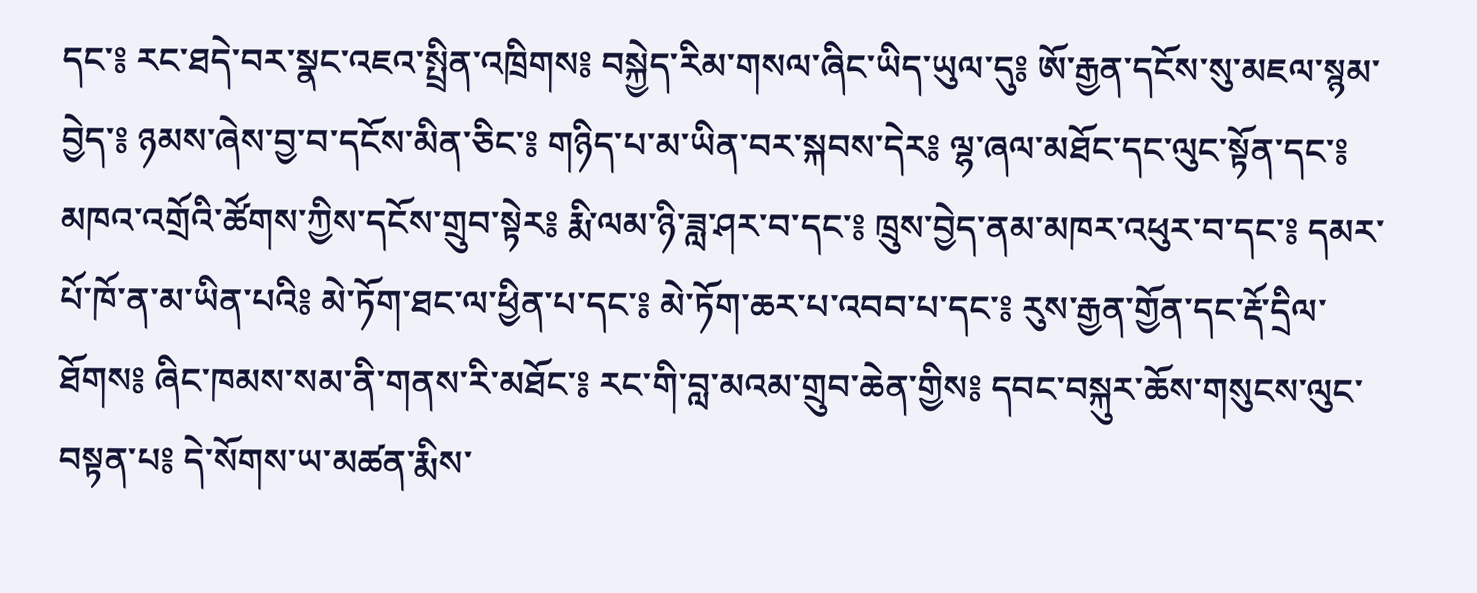དང་༔ རང་ཐདེ་བར་སྣང་འཇའ་སྤྲིན་འཁྲིགས༔ བསྐྱེད་རིམ་གསལ་ཞིང་ཡིད་ཡུལ་དུ༔ ཨོ་རྒྱན་དངོས་སུ་མཇལ་སྙམ་བྱེད་༔ ཉམས་ཞེས་བྱ་བ་དངོས་མིན་ཅིང་༔ གཉིད་པ་མ་ཡིན་བར་སྐབས་དེར༔ ལྷ་ཞལ་མཐོང་དང་ལུང་སྟོན་དང་༔ མཁའ་འགྲོའི་ཚོགས་ཀྱིས་དངོས་གྲུབ་སྟེར༔ རྨི་ལམ་ཉི་ཟླ་ཤར་བ་དང་༔ ཁྲུས་བྱེད་ནམ་མཁར་འཕུར་བ་དང་༔ དམར་པོ་ཁོ་ན་མ་ཡིན་པའི༔ མེ་ཏོག་ཐང་ལ་ཕྱིན་པ་དང་༔ མེ་ཏོག་ཆར་པ་འབབ་པ་དང་༔ རུས་རྒྱན་གྱོན་དང་རྡོ་དྲིལ་ཐོགས༔ ཞིང་ཁམས་སམ་ནི་གནས་རི་མཐོང་༔ རང་གི་བླ་མའམ་གྲུབ་ཆེན་གྱིས༔ དབང་བསྐུར་ཆོས་གསུངས་ལུང་བསྟན་པ༔ དེ་སོགས་ཡ་མཚན་རྨིས་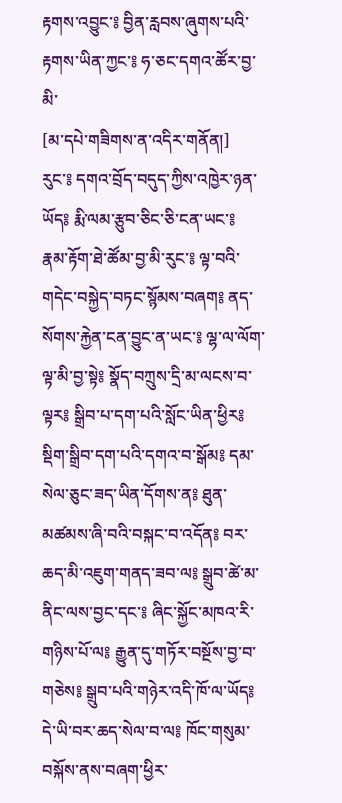རྟགས་འབྱུང་༔ བྱིན་རླབས་ཞུགས་པའི་རྟགས་ཡིན་ཀྱང་༔ ཧ་ཅང་དགའ་ཚོར་བྱ་མི་
[མ་དཔེ་གཟིགས་ན་འདིར་གནོན།]
རུང་༔ དགའ་བྲོད་བདུད་ཀྱིས་འཁྱེར་ཉན་ཡོད༔ རྨི་ལམ་རྩུབ་ཅིང་ཅི་ངན་ཡང་༔ རྣམ་རྟོག་ཐེ་ཚོམ་བྱ་མི་རུང་༔ ལྟ་བའི་གདེང་བསྐྱེད་བཏང་སྙོམས་བཞག༔ ནད་སོགས་རྐྱེན་ངན་བྱུང་ན་ཡང་༔ ལྷ་ལ་ལོག་ལྟ་མི་བྱ་སྟེ༔ སྣོད་བཀྲུས་དྲི་མ་ལངས་བ་ལྟར༔ སྒྲིབ་པ་དག་པའི་སློང་ཡིན་ཕྱིར༔ སྡིག་སྒྲིབ་དག་པའི་དགའ་བ་སྒོམ༔ དམ་སེལ་ཅུང་ཟད་ཡིན་དོགས་ན༔ ཐུན་མཚམས་ཞི་བའི་བསྐང་བ་འདོན༔ བར་ཆད་མི་འཇུག་གནད་ཟབ་ལ༔ སྒྲུབ་ཚེ་མ་ནིང་ལས་བྱང་དང་༔ ཞིང་སྐྱོང་མཁའ་རི་གཉིས་པོ་ལ༔ རྒྱུན་དུ་གཏོར་བསྔོས་བྱ་བ་གཅེས༔ སྒྲུབ་པའི་གཉེར་འདི་ཁོ་ལ་ཡོད༔ དེ་ཡི་བར་ཆད་སེལ་བ་ལ༔ ཁོང་གསུམ་བསྐོས་ནས་བཞག་ཕྱིར་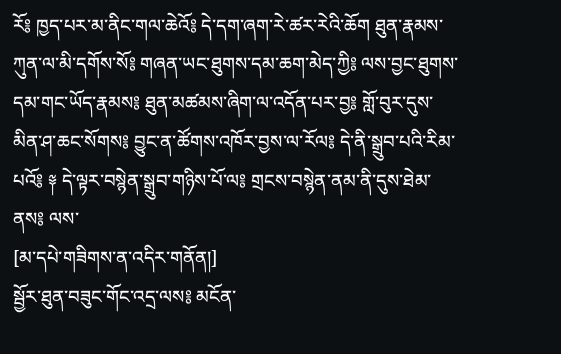རོ༔ ཁྱད་པར་མ་ནིང་གལ་ཆེའོ༔ དེ་དག་ཞག་རེ་ཚར་རེའི་ཆོག ཐུན་རྣམས་ཀུན་ལ་མི་དགོས་སོ༔ གཞན་ཡང་ཐུགས་དམ་ཆག་མེད་ཀྱི༔ ལས་བྱང་ཐུགས་དམ་གང་ཡོད་རྣམས༔ ཐུན་མཚམས་ཞིག་ལ་འདོན་པར་བྱ༔ གློ་བུར་དུས་མིན་ཤ་ཆང་སོགས༔ བྱུང་ན་ཚོགས་འཁོར་བྱས་ལ་རོལ༔ དེ་ནི་སྒྲུབ་པའི་རིམ་པའོ༔ ༈ དེ་ལྟར་བསྙེན་སྒྲུབ་གཉིས་པོ་ལ༔ གྲངས་བསྙེན་ནམ་ནི་དུས་ཐེམ་ནས༔ ལས་
[མ་དཔེ་གཟིགས་ན་འདིར་གནོན།]
སྦྱོར་ཐུན་བཟུང་གོང་འདྲ་ལས༔ མངོན་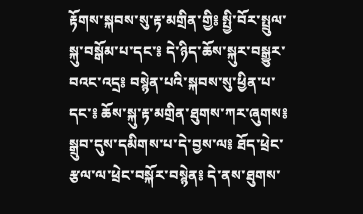རྟོགས་སྐབས་སུ་རྟ་མགྲིན་གྱི༔ སྤྱི་བོར་སྤྲུལ་སྐུ་བསྒོམ་པ་དང་༔ དེ་ཉིད་ཆོས་སྐུར་བསྒྱུར་བའང་འདྲ༔ བསྙེན་པའི་སྐབས་སུ་ཕྱིན་པ་དང་༔ ཆོས་སྐུ་རྟ་མགྲིན་ཐུགས་ཀར་ཞུགས༔ སྒྲུབ་དུས་དམིགས་པ་དེ་བྱས་ལ༔ ཐོད་ཕྲེང་རྩལ་ལ་ཕྲེང་བསྐོར་བསྙེན༔ དེ་ནས་ཐུགས་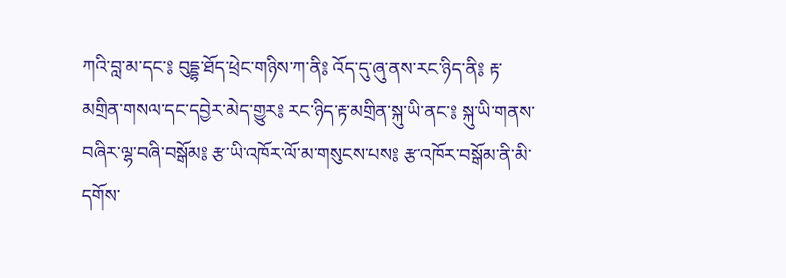ཀའི་བླ་མ་དང་༔ བུདྡྷ་ཐོད་ཕྲེང་གཉིས་ཀ་ནི༔ འོད་དུ་ཞུ་ནས་རང་ཉིད་ནི༔ རྟ་མགྲིན་གསལ་དང་དབྱེར་མེད་གྱུར༔ རང་ཉིད་རྟ་མགྲིན་སྐུ་ཡི་ནང་༔ སྐུ་ཡི་གནས་བཞིར་ལྷ་བཞི་བསྒོམ༔ རྩ་ཡི་འཁོར་ལོ་མ་གསུངས་པས༔ རྩ་འཁོར་བསྒོམ་ནི་མི་དགོས་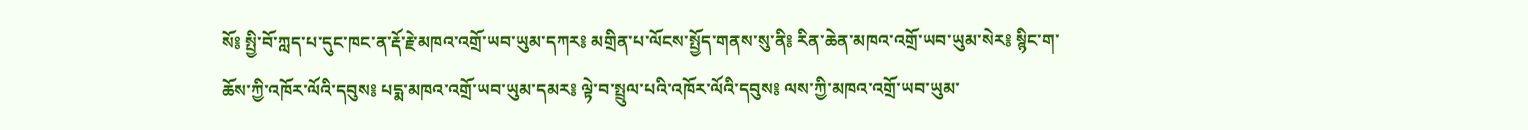སོ༔ སྤྱི་བོ་ཀླད་པ་དུང་ཁང་ན་རྡོ་རྗེ་མཁའ་འགྲོ་ཡབ་ཡུམ་དཀར༔ མགྲིན་པ་ལོངས་སྤྱོད་གནས་སུ་ནི༔ རིན་ཆེན་མཁའ་འགྲོ་ཡབ་ཡུམ་སེར༔ སྙིང་ག་ཆོས་ཀྱི་འཁོར་ལོའི་དབུས༔ པདྨ་མཁའ་འགྲོ་ཡབ་ཡུམ་དམར༔ ལྟེ་བ་སྤྲུལ་པའི་འཁོར་ལོའི་དབུས༔ ལས་ཀྱི་མཁའ་འགྲོ་ཡབ་ཡུམ་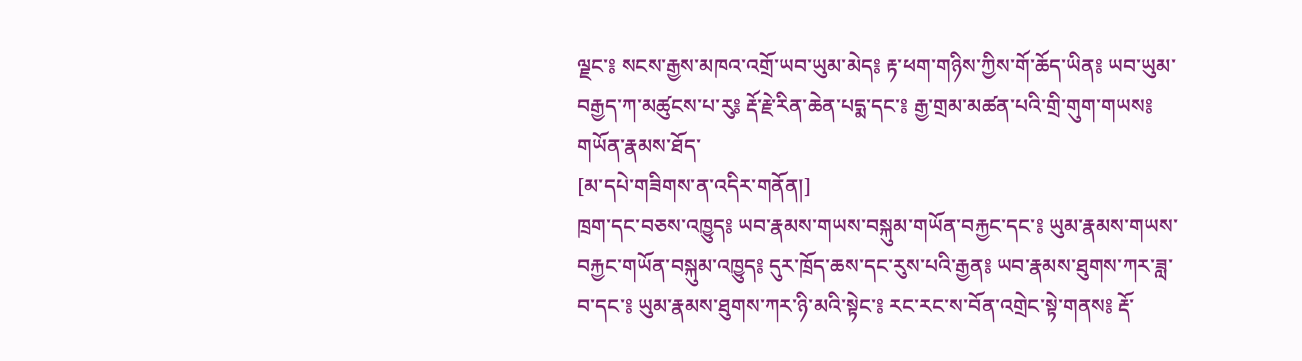ལྗང་༔ སངས་རྒྱས་མཁའ་འགྲོ་ཡབ་ཡུམ་མེད༔ རྟ་ཕག་གཉིས་ཀྱིས་གོ་ཆོད་ཡིན༔ ཡབ་ཡུམ་བརྒྱད་ཀ་མཚུངས་པ་རུ༔ རྡོ་རྗེ་རིན་ཆེན་པདྨ་དང་༔ རྒྱ་གྲམ་མཚན་པའི་གྲི་གུག་གཡས༔ གཡོན་རྣམས་ཐོད་
[མ་དཔེ་གཟིགས་ན་འདིར་གནོན།]
ཁྲག་དང་བཅས་འཁྱུད༔ ཡབ་རྣམས་གཡས་བསྐུམ་གཡོན་བརྐྱང་དང་༔ ཡུམ་རྣམས་གཡས་བརྐྱང་གཡོན་བསྐུམ་འཁྱུད༔ དུར་ཁྲོད་ཆས་དང་རུས་པའི་རྒྱན༔ ཡབ་རྣམས་ཐུགས་ཀར་ཟླ་བ་དང་༔ ཡུམ་རྣམས་ཐུགས་ཀར་ཉི་མའི་སྟེང་༔ རང་རང་ས་བོན་འགྲེང་སྟེ་གནས༔ རྡོ་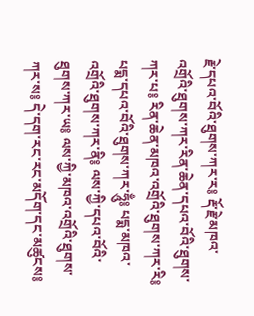རྗེ་དཔའ་བོའི་ཐུགས་ཀར་ར༔ རྡོ་རྗེ་མཁའ་འགྲོའི་ཐུགས་ཀར་རིན་ཆེན་དཔའ་བོའི་ཐུགས་ཀར་པ༔ རིན་ཆེན་མཁའ་འགྲོའི་ཐུགས་ཀར་རི༔ པདྨ་དཔའ་བོའི་ཐུགས་ཀར་ཧཱུྃ༔ པདྨ་མཁའ་འགྲོའི་ཐུགས་ཀར་ནི༔ ལས་ཀྱི་དཔའ་བོའི་ཐུགས་ཀར་ཡ༔ ལས་ཀྱི་མཁའ་འགྲོའི་ཐུགས་ཀར་ས༔ དེ་དག་རང་རང་མདོག་དང་མཚུངས༔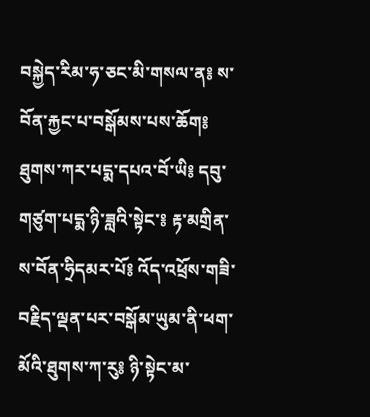བསྐྱེད་རིམ་ཧ་ཅང་མི་གསལ་ན༔ ས་བོན་རྐྱང་པ་བསྒོམས་པས་ཆོག༔ ཐུགས་ཀར་པདྨ་དཔའ་བོ་ཡི༔ དབུ་གཙུག་པདྨ་ཉི་ཟླའི་སྟེང་༔ རྟ་མགྲིན་ས་བོན་ཧྲིདམར་པོ༔ འོད་འཕྲོས་གཟི་བརྗིད་ལྡན་པར་བསྒོམ་ཡུམ་ནི་ཕག་མོའི་ཐུགས་ཀ་རུ༔ ཉི་སྟེང་མ་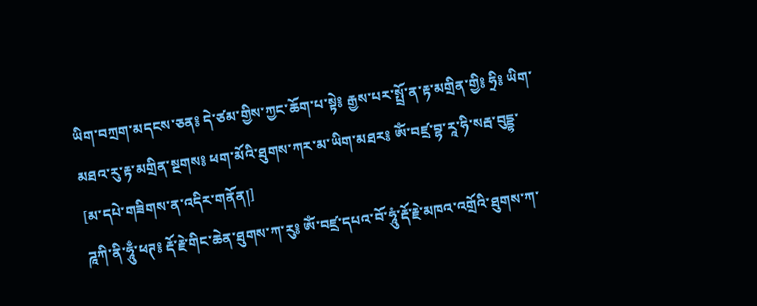ཡིག་བཀྲག་མདངས་ཅན༔ དེ་ཙམ་གྱིས་ཀྱང་ཆོག་པ་སྟེ༔ རྒྱས་པར་སྤྲོ་ན་རྟ་མགྲིན་གྱི༔ ཧྲི༔ ཡིག་མཐའ་རུ་རྟ་མགྲིན་སྔགས༔ ཕག་མོའི་ཐུགས་ཀར་མ་ཡིག་མཐར༔ ཨོཾ་བཛྲ་བྷ་རཱ་ཧི་སརྦ་བུདྡྷ་
[མ་དཔེ་གཟིགས་ན་འདིར་གནོན།]
ཌཱཀི་ནི་ཧཱུྃ་ཕཊ༔ རྡོ་རྗེ་གིང་ཆེན་ཐུགས་ཀ་རུ༔ ཨོཾ་བཛྲ་དཔའ་བོ་ཧཱུཾ་རྡོ་རྗེ་མཁའ་འགྲོའི་ཐུགས་ཀ་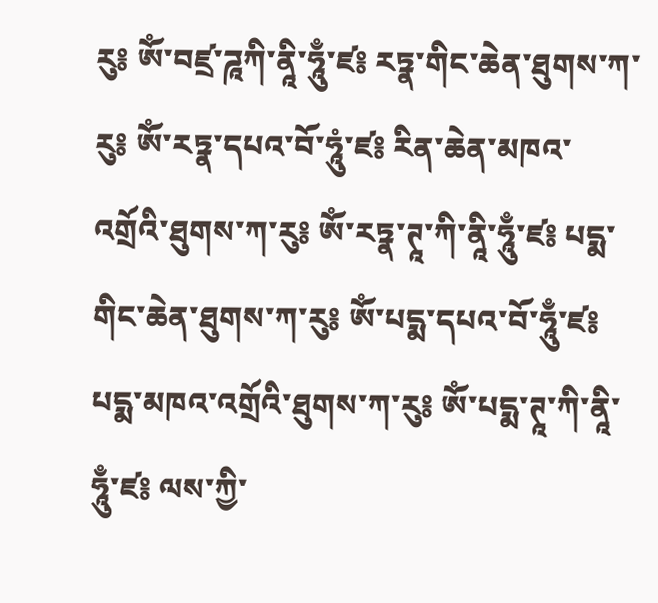རུ༔ ཨོཾ་བཛྲ་ཌཱཀི་ནཱི་ཧཱུྃ་ཛ༔ རཏྣ་གིང་ཆེན་ཐུགས་ཀ་རུ༔ ཨོཾ་རཏྣ་དཔའ་བོ་ཧཱུཾ་ཛ༔ རིན་ཆེན་མཁའ་འགྲོའི་ཐུགས་ཀ་རུ༔ ཨོཾ་རཏྣ་ཊཱ་ཀི་ནཱི་ཧཱུྃ་ཛ༔ པདྨ་གིང་ཆེན་ཐུགས་ཀ་རུ༔ ཨོཾ་པདྨ་དཔའ་བོ་ཧཱུྃ་ཛ༔ པདྨ་མཁའ་འགྲོའི་ཐུགས་ཀ་རུ༔ ཨོཾ་པདྨ་ཊཱ་ཀི་ནཱི་ཧཱུྃ་ཛ༔ ལས་ཀྱི་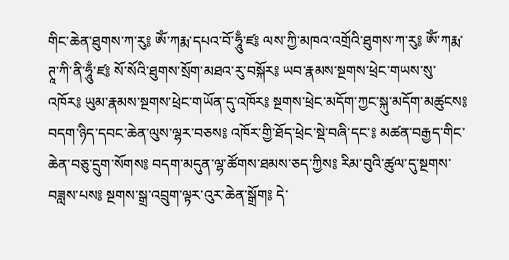གིང་ཆེན་ཐུགས་ཀ་རུ༔ ཨོཾ་ཀརྨ་དཔའ་བོ་ཧཱུྃ་ཛ༔ ལས་ཀྱི་མཁའ་འགྲོའི་ཐུགས་ཀ་རུ༔ ཨོཾ་ཀརྨ་ཊཱ་ཀི་ནི་ཧཱུྃ་ཛ༔ སོ་སོའི་ཐུགས་སྲོག་མཐའ་རུ་བསྐོར༔ ཡབ་རྣམས་སྔགས་ཕྲེང་གཡས་སུ་འཁོར༔ ཡུམ་རྣམས་སྔགས་ཕྲེང་གཡོན་དུ་འཁོར༔ སྔགས་ཕྲེང་མདོག་ཀྱང་སྐུ་མདོག་མཚུངས༔ བདག་ཉིད་དབང་ཆེན་ལུས་ལྷར་བཅས༔ འཁོར་གྱི་ཐོད་ཕྲེང་སྡེ་བཞི་དང་༔ མཚན་བརྒྱད་གིང་ཆེན་བཅུ་དྲུག་སོགས༔ བདག་མདུན་ལྷ་ཚོགས་ཐམས་ཅད་ཀྱིས༔ རིམ་བུའི་ཚུལ་དུ་སྔགས་བཟླས་པས༔ སྔགས་སྒྲ་འབྲུག་ལྟར་འུར་ཆེན་སྒྲོག༔ དེ་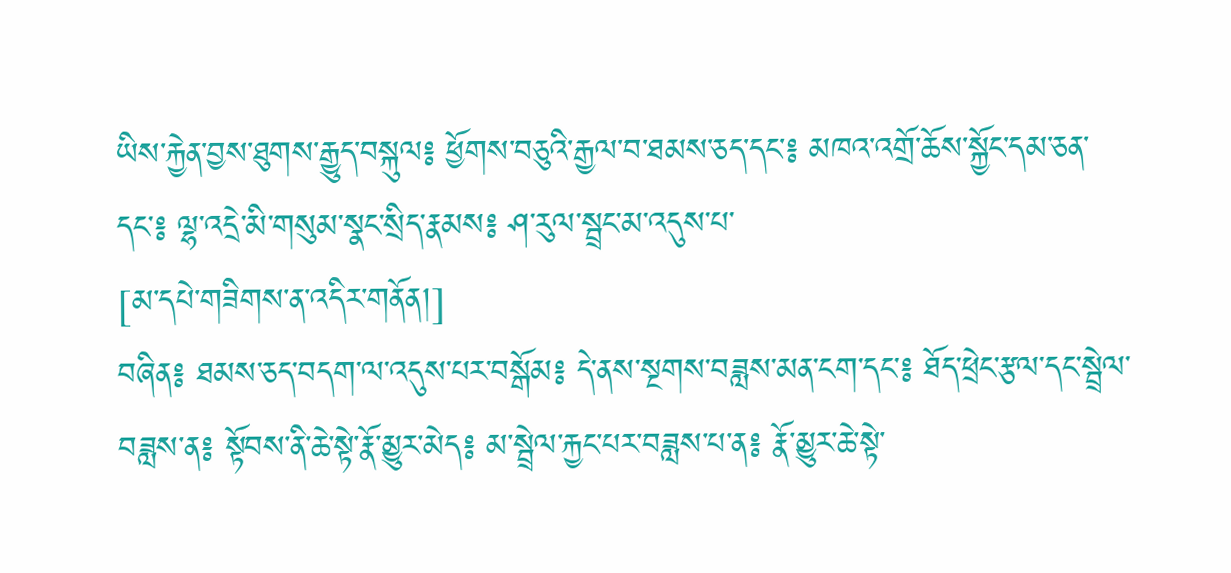ཡིས་རྐྱེན་བྱས་ཐུགས་རྒྱུད་བསྐུལ༔ ཕྱོགས་བཅུའི་རྒྱལ་བ་ཐམས་ཅད་དང་༔ མཁའ་འགྲོ་ཆོས་སྐྱོང་དམ་ཅན་དང་༔ ལྷ་འདྲེ་མི་གསུམ་སྣང་སྲིད་རྣམས༔ ཤ་རུལ་སྦྲང་མ་འདུས་པ་
[མ་དཔེ་གཟིགས་ན་འདིར་གནོན།]
བཞིན༔ ཐམས་ཅད་བདག་ལ་འདུས་པར་བསྒོམ༔ དེ་ནས་སྔགས་བཟླས་མན་ངག་དང་༔ ཐོད་ཕྲེང་རྩལ་དང་སྦྲེལ་བཟླས་ན༔ སྟོབས་ནི་ཆེ་སྟེ་རྣོ་མྱུར་མེད༔ མ་སྦྲེལ་རྐྱང་པར་བཟླས་པ་ན༔ རྣོ་མྱུར་ཆེ་སྟེ་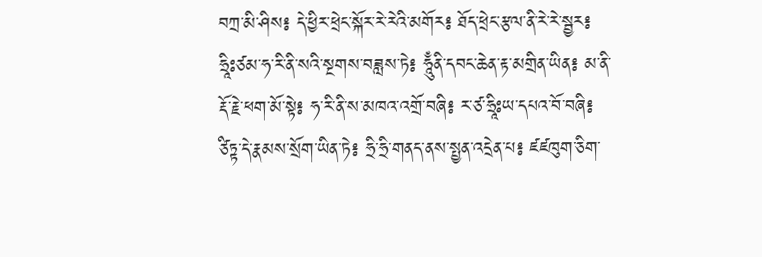བཀྲ་མི་ཤིས༔ དེ་ཕྱིར་ཕྲེང་སྐོར་རེ་རེའི་མགོར༔ ཐོད་ཕྲེང་རྩལ་ནི་རེ་རེ་སྦྱར༔ ཧྲཱིཿཙམ་ཧ་རི་ནི་སའི་སྔགས་བཟླས་ཏེ༔ ཧཱུྃནི་དབང་ཆེན་རྟ་མགྲིན་ཡིན༔ མ་ནི་རྡོ་རྗེ་ཕག་མོ་སྟེ༔ ཧ་རི་ནི་ས་མཁའ་འགྲོ་བཞི༔ ར་ཙ་ཧྲཱིཿཡ་དཔའ་བོ་བཞི༔ ཙིཏྟ་དེ་རྣམས་སྲོག་ཡིན་ཏེ༔ ཧྲི་ཧྲི་གནད་ནས་སྤྱན་འདྲེན་པ༔ ཛཛཁུག་ཅིག་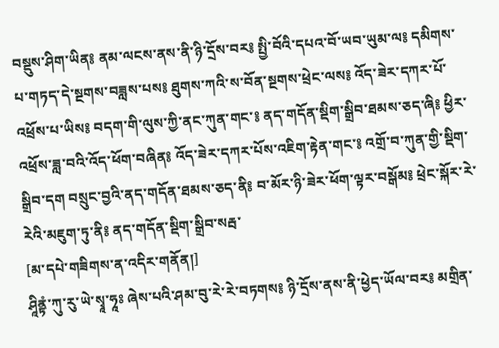བསྡུས་ཤིག་ཡིན༔ ནམ་ལངས་ནས་ནི་ཉི་དྲོས་བར༔ སྤྱི་བོའི་དཔའ་བོ་ཡབ་ཡུམ་ལ༔ དམིགས་པ་གཏད་དེ་སྔགས་བཟླས་པས༔ ཐུགས་ཀའི་ས་བོན་སྔགས་ཕྲེང་ལས༔ འོད་ཟེར་དཀར་པོ་འཕྲོས་པ་ཡིས༔ བདག་གི་ལུས་ཀྱི་ནང་ཀུན་གང་༔ ནད་གདོན་སྡིག་སྒྲིབ་ཐམས་ཅད་ཞི༔ ཕྱིར་འཕྲོས་ཟླ་བའི་འོད་ཕོག་བཞིན༔ འོད་ཟེར་དཀར་པོས་འཇིག་རྟེན་གང་༔ འགྲོ་བ་ཀུན་གྱི་སྡིག་སྒྲིབ་དག བསྲུང་བྱའི་ནད་གདོན་ཐམས་ཅད་ནི༔ བ་མོར་ཉི་ཟེར་ཕོག་ལྟར་བསྒོམ༔ ཕྲེང་སྐོར་རེ་རེའི་མཇུག་ཏུ་ནི༔ ནད་གདོན་སྡིག་སྒྲིབ་སརྦ་
[མ་དཔེ་གཟིགས་ན་འདིར་གནོན།]
ཤཱིནྟཾ་ཀུ་རུ་ཡེ་སྭཱ་ཧཱཿ ཞེས་པའི་ཤམ་བུ་རེ་རེ་བཏགས༔ ཉི་དྲོས་ནས་ནི་ཕྱེད་ཡོལ་བར༔ མགྲིན་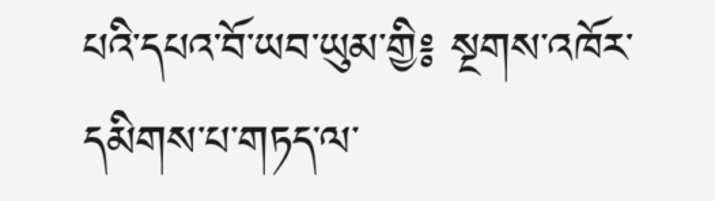པའི་དཔའ་བོ་ཡབ་ཡུམ་གྱི༔ སྔགས་འཁོར་དམིགས་པ་གཏད་ལ་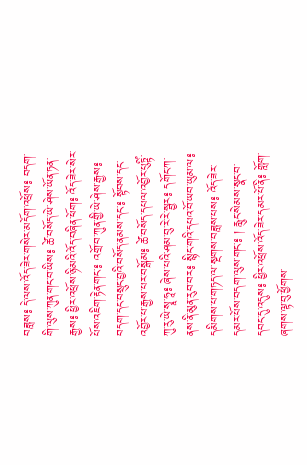བཟླས༔ དེ་ལས་འོད་ཟེར་གསེར་མདོག་འཕྲོས༔ བདག་གི་ལུས་ཀུན་གང་བ་ཡིས༔ ཚེ་བསོད་ཡེ་ཤེས་ཡོན་ཏན་རྒྱས༔ ཕྱིར་འཕྲོས་ཉི་མའི་འོད་བཞིན་ཕོག༔ འོད་ཟེར་སེར་པོས་འཇིག་རྟེན་གང་༔ འགྲོ་བ་ཀུན་གྱི་ཡེ་ཤེས་རྒྱས༔ བདག་དང་བསྲུང་བྱའི་བསོད་ནམས་དང་༔ སྟོབས་དང་འབྱོར་པ་རྒྱས་པར་བསྒོམ༔ ཚེ་བསོད་དཔལ་འབྱོར་པུཏྟིཾ་ཀུ་རུ་ཡེ་སྭཱ་ཧཱ༔ ཞེས་པའི་ཤམ་བུ་རེ་རེ་སྦྱར༔ དགོང་ཀ་ནས་ནི་མུན་རུབ་བར༔ སྙིང་གའི་དཔའ་བོ་ཡབ་ཡུམ་ལ༔ དམིགས་པ་གཏད་ལ་སྔགས་བཟླས་པས༔ འོད་ཟེར་དམར་པོས་བདག་ལུས་གང་༔ ། རླུང་སེམས་སྣང་བ་དབང་དུ་འདུས༔ ཕྱིར་འཕྲོས་འོད་ཟེར་དམར་པོ་ནི༔ གློག་ཞགས་ལྟ་བུ་ཕྱོགས་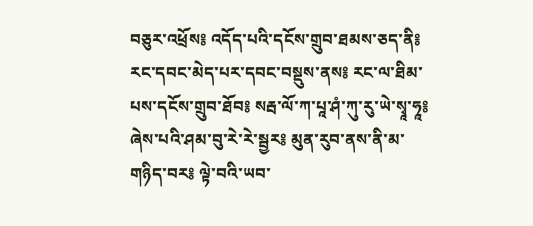བཅུར་འཕྲོས༔ འདོད་པའི་དངོས་གྲུབ་ཐམས་ཅད་ནི༔ རང་དབང་མེད་པར་དབང་བསྡུས་ནས༔ རང་ལ་ཐིམ་པས་དངོས་གྲུབ་ཐོབ༔ སརྦ་ལོ་ཀ་པཱ་ཤཾ་ཀུ་རུ་ཡེ་སྭཱ་ཧཱ༔ ཞེས་པའི་ཤམ་བུ་རེ་རེ་སྦྱར༔ མུན་རུབ་ནས་ནི་མ་གཉིད་བར༔ ལྟེ་བའི་ཡབ་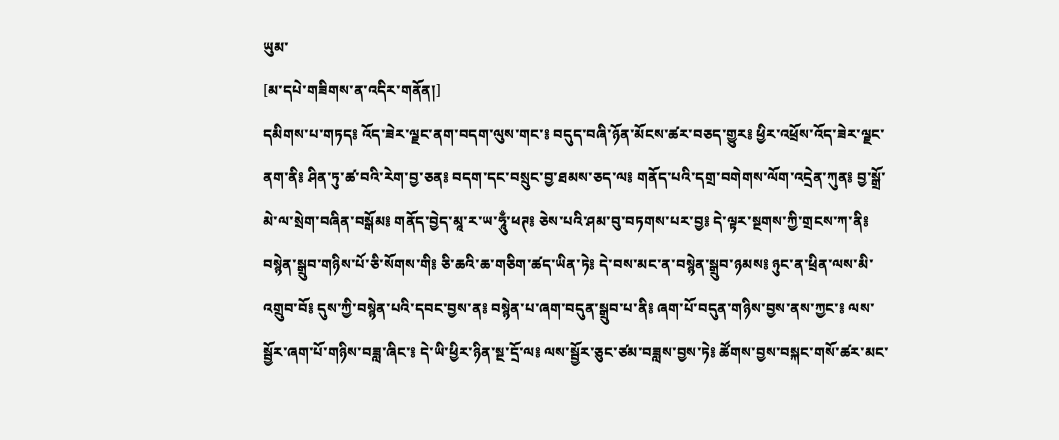ཡུམ་
[མ་དཔེ་གཟིགས་ན་འདིར་གནོན།]
དམིགས་པ་གཏད༔ འོད་ཟེར་ལྗང་ནག་བདག་ལུས་གང་༔ བདུད་བཞི་ཉོན་མོངས་ཚར་བཅད་གྱུར༔ ཕྱིར་འཕྲོས་འོད་ཟེར་ལྗང་ནག་ནི༔ ཤིན་ཏུ་ཚ་བའི་རེག་བྱ་ཅན༔ བདག་དང་བསྲུང་བྱ་ཐམས་ཅད་ལ༔ གནོད་པའི་དགྲ་བགེགས་ལོག་འདྲེན་ཀུན༔ བྱ་སྒྲོ་མེ་ལ་སྲེག་བཞིན་བསྒོམ༔ གནོད་བྱེད་མཱ་ར་ཡ་ཧཱུྃ་ཕཊ༔ ཅེས་པའི་ཤམ་བུ་བཏགས་པར་བྱ༔ དེ་ལྟར་སྔགས་ཀྱི་གྲངས་ཀ་ནི༔ བསྙེན་སྒྲུབ་གཉིས་པོ་ཅི་སོགས་གི༔ ཅི་ཆའི་ཆ་གཅིག་ཚད་ཡིན་ཏེ༔ དེ་བས་མང་ན་བསྙེན་སྒྲུབ་ཉམས༔ ཉུང་ན་ཕྲིན་ལས་མི་འགྲུབ་བོ༔ དུས་ཀྱི་བསྙེན་པའི་དབང་བྱས་ན༔ བསྙེན་པ་ཞག་བདུན་སྒྲུབ་པ་ནི༔ ཞག་པོ་བདུན་གཉིས་བྱས་ནས་ཀྱང་༔ ལས་སྦྱོར་ཞག་པོ་གཉིས་བཟླ་ཞིང་༔ དེ་ཡི་ཕྱིར་ཉིན་སྔ་དྲོ་ལ༔ ལས་སྦྱོར་ཅུང་ཙམ་བཟླས་བྱས་ཏེ༔ ཚོགས་བྱས་བསྐང་གསོ་ཚར་མང་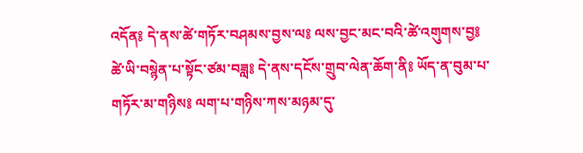འདོན༔ དེ་ནས་ཚེ་གཏོར་བཤམས་བྱས་ལ༔ ལས་བྱང་མང་བའི་ཚེ་འགུགས་བྱ༔ ཚེ་ཡི་བསྙེན་པ་སྟོང་ཙམ་བཟླ༔ དེ་ནས་དངོས་གྲུབ་ལེན་ཆོག་ནི༔ ཡོད་ན་བུམ་པ་གཏོར་མ་གཉིས༔ ལག་པ་གཉིས་ཀས་མཉམ་དུ་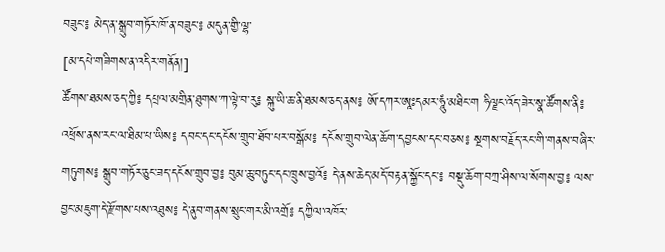བཟུང་༔ མེད་ན་སྒྲུབ་གཏོར་ཁོ་ན་བཟུང་༔ མདུན་གྱི་ལྷ་
[མ་དཔེ་གཟིགས་ན་འདིར་གནོན།]
ཚོགས་ཐམས་ཅད་ཀྱི༔ དཔྲལ་མགྲིན་ཐུགས་ཀ་ལྟེ་བ་རུ༔ སྐུ་ཡི་ཆ་ནི་ཐམས་ཅད་ནས༔ ཨོ་དཀར་ཨཱཿདམར་ཧཱུཾ་མཐིང་ག ཧིལྗང་འོད་ཟེར་སྣ་ཚོགས་ནི༔ འཕྲོས་ནས་རང་ལ་ཐིམ་པ་ཡིས༔ དབང་དང་དངོས་གྲུབ་ཐོབ་པར་བསྒོམ༔ དངོས་གྲུབ་ལེན་ཆོག་དབྱངས་དང་བཅས༔ སྔགས་བརྗོད་རང་གི་གནས་བཞིར་གཏུགས༔ སྒྲུབ་གཏོར་ཅུང་ཟད་དངོས་གྲུབ་བྱ༔ བུམ་ཆུ་བཏུང་དང་ཁྲུས་བྱའོ༔ དེ་ནས་ཆེད་མདོ་བརྟན་སྐྱོང་དང་༔ བསྡུ་ཆོག་བཀྲ་ཤིས་ལ་སོགས་བྱ༔ ལས་བྱང་མཇུག་དེ་རྫོགས་པས་འཐུས༔ དེ་ནུབ་གནས་སྲུང་གར་མི་འགྲོ༔ དཀྱིལ་འཁོར་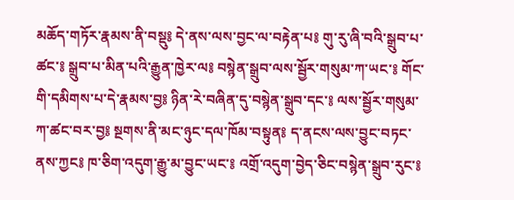མཆོད་གཏོར་རྣམས་ནི་བསྡུ༔ དེ་ནས་ལས་བྱང་ལ་བརྟེན་པ༔ གུ་རུ་ཞི་བའི་སྒྲུབ་པ་ཚང་༔ སྒྲུབ་པ་མིན་པའི་རྒྱུན་ཁྱེར་ལ༔ བསྙེན་སྒྲུབ་ལས་སྦྱོར་གསུམ་ཀ་ཡང་༔ གོང་གི་དམིགས་པ་དེ་རྣམས་བྱ༔ ཉིན་རེ་བཞིན་དུ་བསྙེན་སྒྲུབ་དང་༔ ལས་སྦྱོར་གསུམ་ཀ་ཚང་བར་བྱ༔ སྔགས་ནི་མང་ཉུང་དལ་ཁོམ་བསྟུན༔ ད་ནངས་ལས་བྱུང་བཏང་ནས་ཀྱང༔ ཁ་ཅིག་འདུག་རྒྱུ་མ་བྱུང་ཡང་༔ འགྲོ་འདུག་བྱེད་ཅིང་བསྙེན་སྒྲུབ་རུང་༔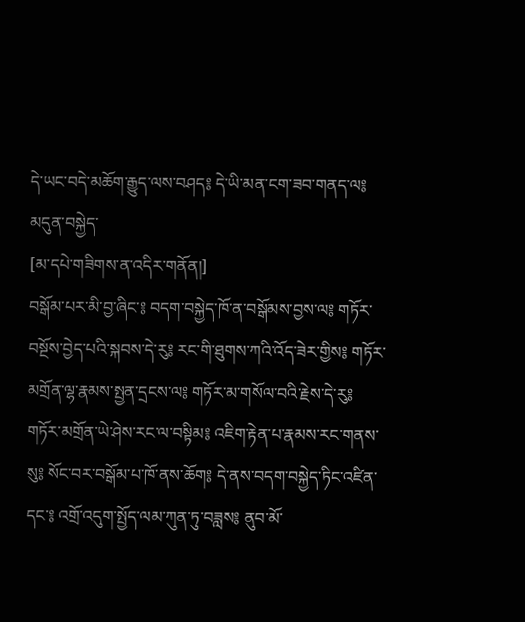དེ་ཡང་བདེ་མཆོག་རྒྱུད་ལས་བཤད༔ དེ་ཡི་མན་ངག་ཟབ་གནད་ལ༔ མདུན་བསྐྱེད་
[མ་དཔེ་གཟིགས་ན་འདིར་གནོན།]
བསྒོམ་པར་མི་བྱ་ཞིང་༔ བདག་བསྐྱེད་ཁོ་ན་བསྒོམས་བྱས་ལ༔ གཏོར་བསྔོས་བྱེད་པའི་སྐབས་དེ་རུ༔ རང་གི་ཐུགས་ཀའི་འོད་ཟེར་གྱིས༔ གཏོར་མགྲོན་ལྷ་རྣམས་སྤྱན་དྲངས་ལ༔ གཏོར་མ་གསོལ་བའི་རྗེས་དེ་རུ༔ གཏོར་མགྲོན་ཡེ་ཤེས་རང་ལ་བསྟིམ༔ འཇིག་རྟེན་པ་རྣམས་རང་གནས་སུ༔ སོང་བར་བསྒོམ་པ་ཁོ་ནས་ཆོག༔ དེ་ནས་བདག་བསྐྱེད་ཏིང་འཛིན་དང་༔ འགྲོ་འདུག་སྤྱོད་ལམ་ཀུན་ཏུ་བཟླས༔ ནུབ་མོ་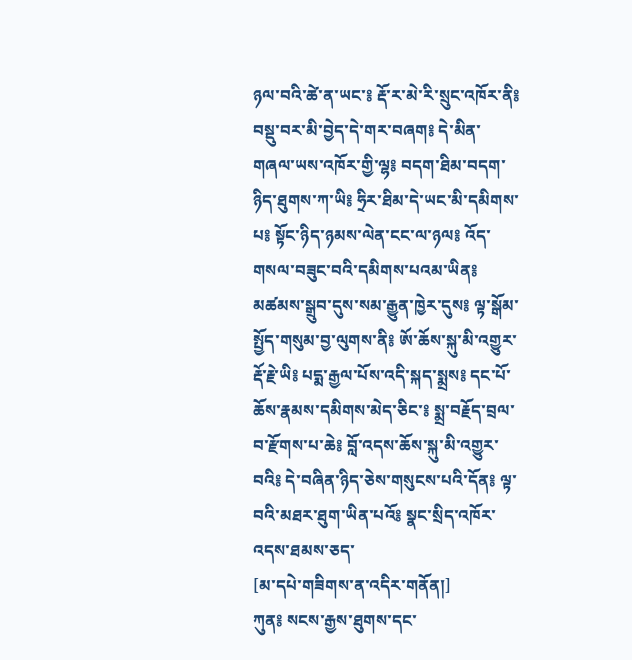ཉལ་བའི་ཚེ་ན་ཡང་༔ རྡོ་ར་མེ་རི་སྲུང་འཁོར་ནི༔ བསྡུ་བར་མི་བྱེད་དེ་གར་བཞག༔ དེ་མིན་གཞལ་ཡས་འཁོར་གྱི་ལྷ༔ བདག་ཐིམ་བདག་ཉིད་ཐུགས་ཀ་ཡི༔ ཧྲིར་ཐིམ་དེ་ཡང་མི་དམིགས་པ༔ སྟོང་ཉིད་ཉམས་ལེན་ངང་ལ་ཉལ༔ འོད་གསལ་བཟུང་བའི་དམིགས་པའམ་ཡིན༔ མཚམས་སྒྲུབ་དུས་སམ་རྒྱུན་ཁྱེར་དུས༔ ལྟ་སྒོམ་སྤྱོད་གསུམ་བྱ་ལུགས་ནི༔ ཨོ་ཆོས་སྐུ་མི་འགྱུར་རྡོ་རྗེ་ཡི༔ པདྨ་རྒྱལ་པོས་འདི་སྐད་སྨྲས༔ དང་པོ་ཆོས་རྣམས་དམིགས་མེད་ཅིང་༔ སྨྲ་བརྗོད་བྲལ་བ་རྫོགས་པ་ཆེ༔ བློ་འདས་ཆོས་སྐུ་མི་འགྱུར་བའི༔ དེ་བཞིན་ཉིད་ཅེས་གསུངས་པའི་དོན༔ ལྟ་བའི་མཐར་ཐུག་ཡིན་པའོ༔ སྣང་སྲིད་འཁོར་འདས་ཐམས་ཅད་
[མ་དཔེ་གཟིགས་ན་འདིར་གནོན།]
ཀུན༔ སངས་རྒྱས་ཐུགས་དང་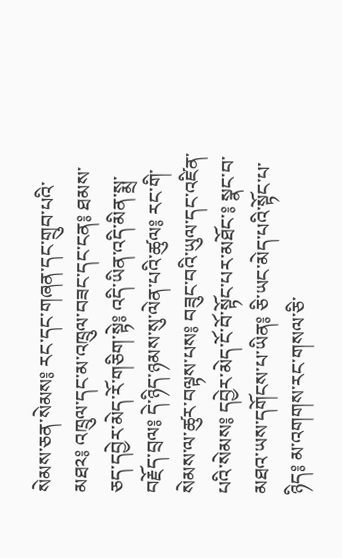སེམས་ཅན་སེམས༔ རང་དང་གཞན་དང་གྲུབ་པའི་མཐ༢༔ འཁྲུལ་དང་མ་འཁྲུལ་བཟང་དང་ངན༔ ཐམས་ཅད་དབྱེར་མེད་རོ་གཅིག་སྟེ༔ འདི་ཡིན་འདི་མིན་སྨྲ་བརྗོད་བྲལ༔ དེ་ཉིད་ཉམས་སུ་ལེན་པའི་ཚུལ༔ རང་གི་སེམས་ལ་ཚུར་བལྟས་པས༔ བཟུང་བའི་ཡུལ་དང་འཛིན་པའི་སེམས༔ དབྱེར་མེད་ངོ་བོ་སྟོང་པར་མཐོང་༔ སྣང་བ་མཐའ་ཡས་དགོངས་པ་ཡིན༔ ཅི་ཡང་མེད་པའི་སྟོང་པ་ཉིད༔ མ་འགགས་རང་གསལ་ཅི་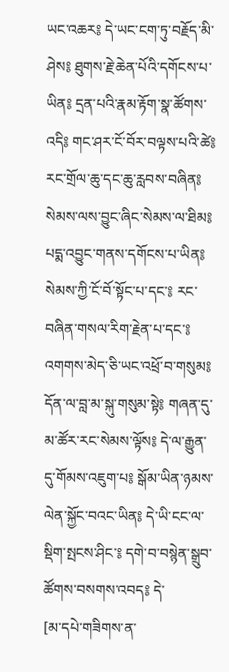ཡང་འཆར༔ དེ་ཡང་ངག་ཏུ་བརྗོད་མི་ཤེས༔ ཐུགས་རྗེ་ཆེན་པོའི་དགོངས་པ་ཡིན༔ དྲན་པའི་རྣམ་རྟོག་སྣ་ཚོགས་འདི༔ གང་ཤར་ངོ་བོར་བལྟས་པའི་ཚེ༔ རང་གྲོལ་ཆུ་དང་ཆུ་རླབས་བཞིན༔ སེམས་ལས་བྱུང་ཞིང་སེམས་ལ་ཐིམ༔ པདྨ་འབྱུང་གནས་དགོངས་པ་ཡིན༔ སེམས་ཀྱི་ངོ་བོ་སྟོང་པ་དང་༔ རང་བཞིན་གསལ་རིག་རྗེན་པ་དང་༔ འགགས་མེད་ཅི་ཡང་འཕྲོ་བ་གསུམ༔ དོན་ལ་བླ་མ་སྐུ་གསུམ་སྟེ༔ གཞན་དུ་མ་ཚོར་རང་སེམས་ལྟོས༔ དེ་ལ་རྒྱུན་དུ་གོམས་འཇུག་པ༔ སྒོམ་ཡིན་ཉམས་ལེན་སྐྱོང་བའང་ཡིན༔ དེ་ཡི་ངང་ལ་སྡིག་སྤངས་ཤིང་༔ དགེ་བ་བསྙེན་སྒྲུབ་ཚོགས་བསགས་འབད༔ དེ་
[མ་དཔེ་གཟིགས་ན་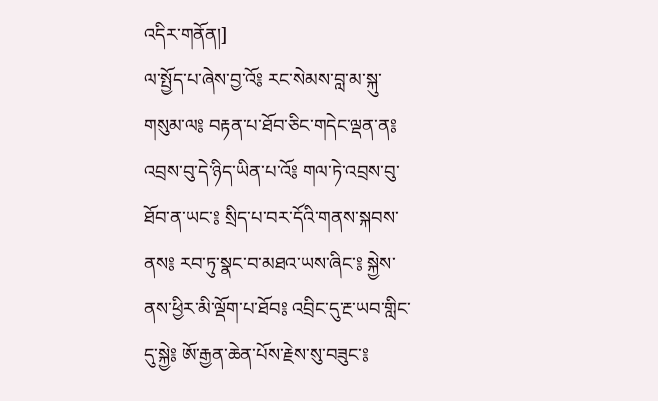འདིར་གནོན།]
ལ་སྤྱོད་པ་ཞེས་བྱ་འོ༔ རང་སེམས་བླ་མ་སྐུ་གསུམ་ལ༔ བརྟན་པ་ཐོབ་ཅིང་གདེང་ལྡན་ན༔ འབྲས་བུ་དེ་ཉིད་ཡིན་པ་འོ༔ གལ་ཏེ་འབྲས་བུ་ཐོབ་ན་ཡང་༔ སྲིད་པ་བར་དོའི་གནས་སྐབས་ནས༔ རབ་ཏུ་སྣང་བ་མཐའ་ཡས་ཞིང་༔ སྐྱེས་ནས་ཕྱིར་མི་ལྡོག་པ་ཐོབ༔ འབྲིང་དུ་རྔ་ཡབ་གླིང་དུ་སྐྱེ༔ ཨོ་རྒྱན་ཆེན་པོས་རྗེས་སུ་བཟུང་༔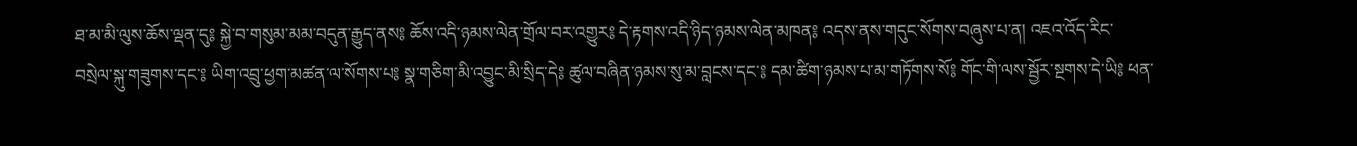ཐ་མ་མི་ལུས་ཆོས་ལྡན་དུ༔ སྐྱེ་བ་གསུམ་མམ་བདུན་རྒྱུད་ནས༔ ཆོས་འདི་ཉམས་ལེན་གྲོལ་བར་འགྱུར༔ དེ་རྟགས་འདི་ཉིད་ཉམས་ལེན་མཁན༔ འདས་ནས་གདུང་སོགས་བཞུས་པ་ན། འཇའ་འོད་རིང་བསྲེལ་སྐུ་གཟུགས་དང་༔ ཡིག་འབྲུ་ཕྱག་མཚན་ལ་སོགས་པ༔ སྣ་གཅིག་མི་འབྱུང་མི་སྲིད་དེ༔ ཚུལ་བཞིན་ཉམས་སུ་མ་བླངས་དང་༔ དམ་ཚིག་ཉམས་པ་མ་གཏོགས་སོ༔ གོང་གི་ལས་སྦྱོར་སྔགས་དེ་ཡི༔ ཕན་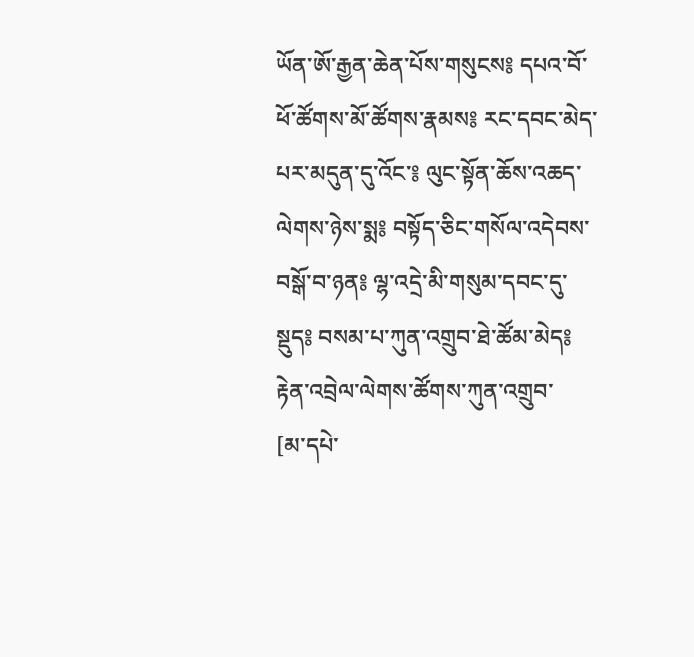ཡོན་ཨོ་རྒྱན་ཆེན་པོས་གསུངས༔ དཔའ་བོ་ཕོ་ཚོགས་མོ་ཚོགས་རྣམས༔ རང་དབང་མེད་པར་མདུན་དུ་འོང་༔ ལུང་སྟོན་ཆོས་འཆད་ལེགས་ཉེས་སྨ༔ བསྟོད་ཅིང་གསོལ་འདེབས་བསྒོ་བ་ཉན༔ ལྷ་འདྲེ་མི་གསུམ་དབང་དུ་སྡུད༔ བསམ་པ་ཀུན་འགྲུབ་ཐེ་ཚོམ་མེད༔ རྟེན་འབྲེལ་ལེགས་ཚོགས་ཀུན་འགྲུབ་
[མ་དཔེ་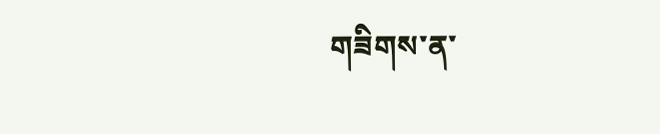གཟིགས་ན་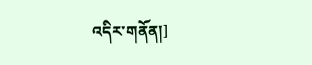འདིར་གནོན།]